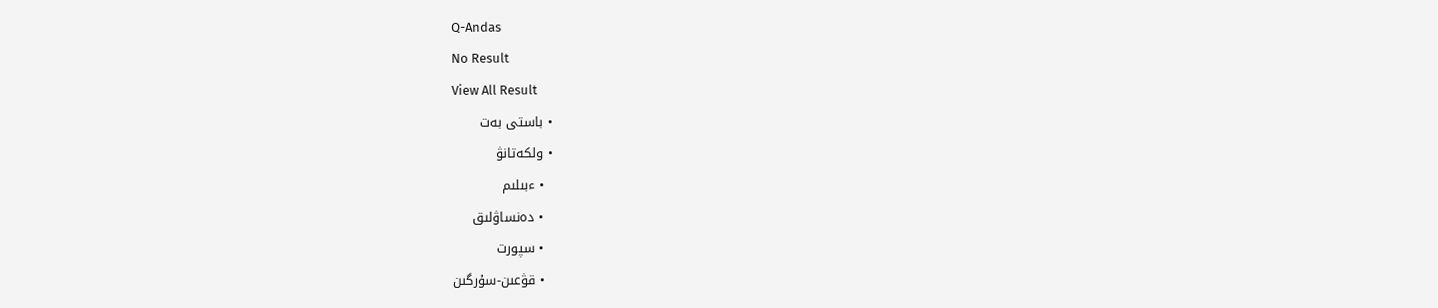Q-Andas
No Result
View All Result
  • باستى بەت
  • ولكەتانۋ
    • ءبىلىم
    • دەنساۋلىق
    • سپورت
    • قۋعىن-سۇرگىن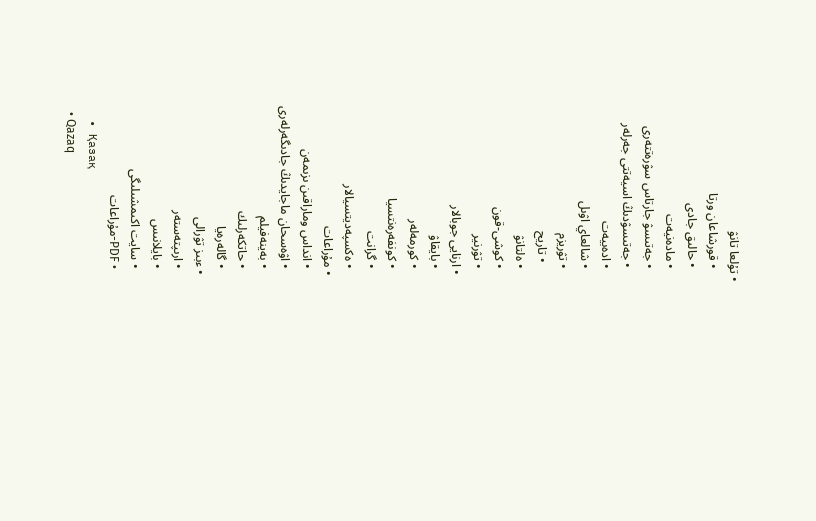• تۇلعا تانۋ
    • قورشاعان ورتا
    • حالىق جادى
    • مادەنيەت
    • جەتىسۋ جارتاس سۋرەتتەرى
    • جەتىسۋدىڭ اسيەتتى جەرلەر
    • ادەبيەت
    • شالعاي اۋىل
    • تۋريزم
      • تاريح
    • ەلتانۋ
    • كوشى-قون
    • تۋرنير
  • ارنايى جوبالار
    • بايقاۋ
    • كورمەلەر
    • كونفەرەنتسيا
    • گرانت
    • ەكسپەديتسيالار
  • مۇراعات
    • انداس وماراقىن ىزىمەن
    • اۋەسحان ماجايدىڭ جادىگەرلەرى
    • بەينەفيلم
    • حاتكەرلىك
    • گالەرەيا
  • ءبىز تۋرالى
    • ارىپتەستەر
    • بايلانىس
    • سايت اكىمشىلىگى
    • PDF-مۇراعات
  • Қазақ
  • Qazaq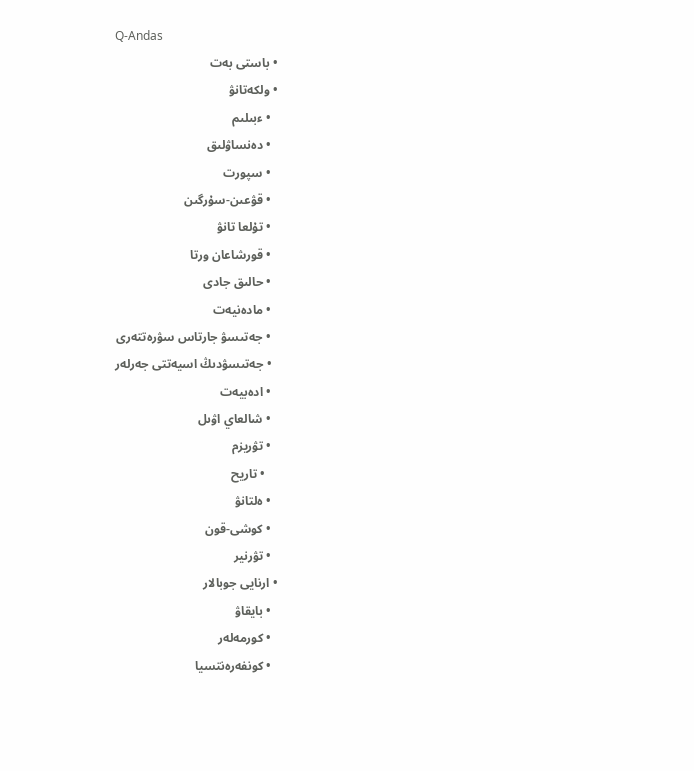Q-Andas
  • باستى بەت
  • ولكەتانۋ
    • ءبىلىم
    • دەنساۋلىق
    • سپورت
    • قۋعىن-سۇرگىن
    • تۇلعا تانۋ
    • قورشاعان ورتا
    • حالىق جادى
    • مادەنيەت
    • جەتىسۋ جارتاس سۋرەتتەرى
    • جەتىسۋدىڭ اسيەتتى جەرلەر
    • ادەبيەت
    • شالعاي اۋىل
    • تۋريزم
      • تاريح
    • ەلتانۋ
    • كوشى-قون
    • تۋرنير
  • ارنايى جوبالار
    • بايقاۋ
    • كورمەلەر
    • كونفەرەنتسيا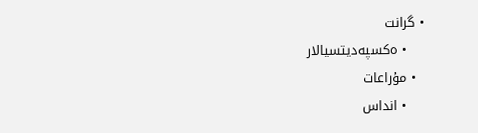• گرانت
    • ەكسپەديتسيالار
  • مۇراعات
    • انداس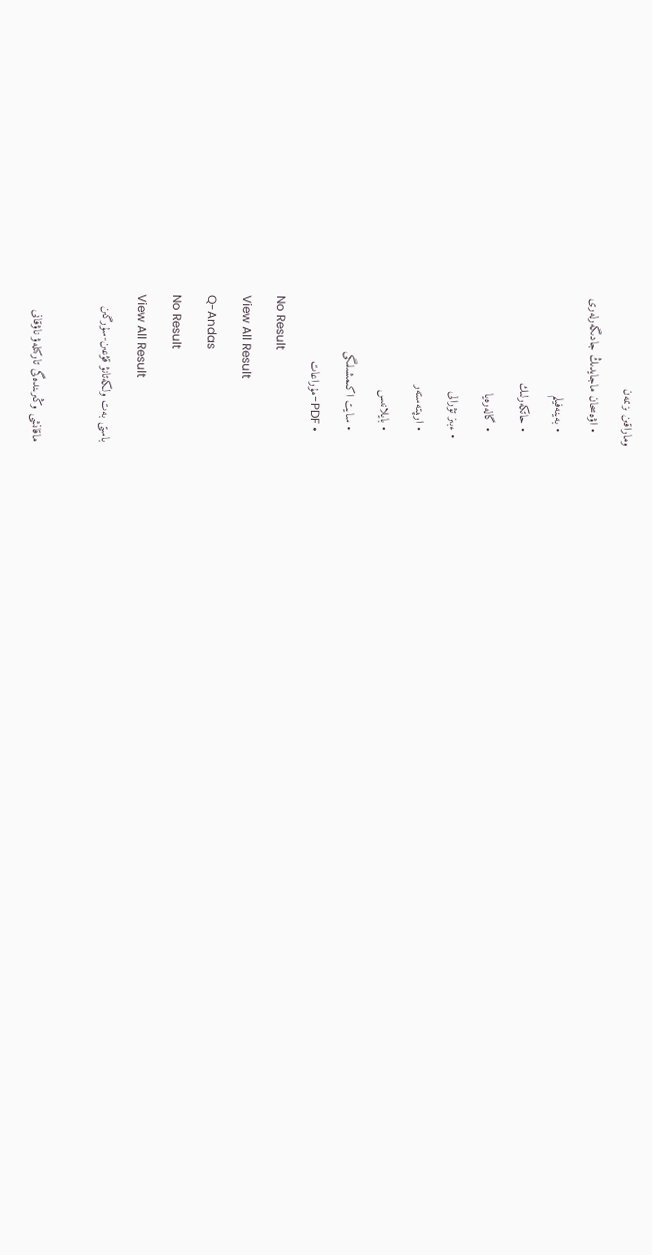وماراقىن ىزىمەن
    • اۋەسحان ماجايدىڭ جادىگەرلەرى
    • بەينەفيلم
    • حاتكەرلىك
    • گالەرەيا
  • ءبىز تۋرالى
    • ارىپتەستەر
    • بايلانىس
    • سايت اكىمشىلىگى
    • PDF-مۇراعات
No Result
View All Result
Q-Andas
No Result
View All Result
باستى بەت ولكەتانۋ قۋعىن-سۇرگىن

ماقانشى وڭىرىندەگى تاركىلەۋ ناۋقانى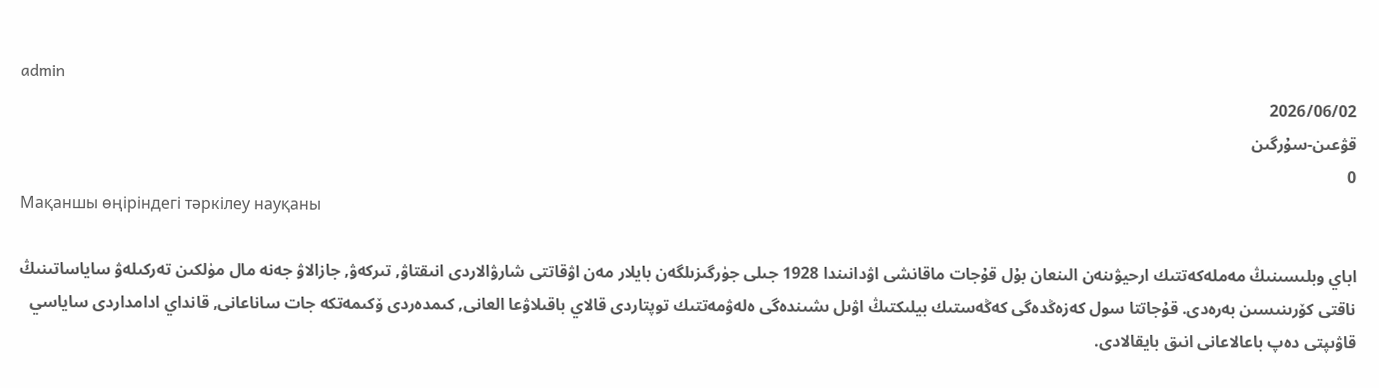admin
2026/06/02
قۋعىن-سۇرگىن
0
Мақаншы өңіріндегі тәркілеу науқаны

اباي وبلىسىنىڭ مەملەكەتتىك ارحيۋىنەن الىنعان بۇل قۇجات ماقانشى اۋدانىندا 1928 جىلى جۈرگىزىلگەن بايلار مەن اۋقاتتى شارۋالاردى انىقتاۋ, تىركەۋ, جازالاۋ جەنە مال مۈلكىن تەركىلەۋ ساياساتىنىڭ ناقتى كۆرىنىسىن بەرەدى. قۇجاتتا سول كەزەڭدەگى كەڭەستىك بيلىكتىڭ اۋىل ىشىندەگى ەلەۋمەتتىك توپتاردى قالاي باقىلاۋعا العانى, كىمدەردى ۆكىمەتكە جات ساناعانى, قانداي ادامداردى ساياسي قاۋىپتى دەپ باعالاعانى انىق بايقالادى.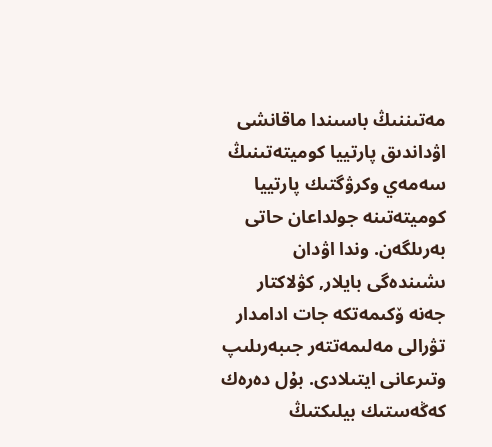مەتىننىڭ باسىندا ماقانشى اۋداندىق پارتييا كوميتەتىنىڭ سەمەي وكرۋگتىك پارتييا كوميتەتىنە جولداعان حاتى بەرىلگەن. وندا اۋدان ىشىندەگى بايلار, كۋلاكتار جەنە ۆكىمەتكە جات ادامدار تۋرالى مەلىمەتتەر جىبەرىلىپ وتىرعانى ايتىلادى. بۇل دەرەك كەڭەستىك بيلىكتىڭ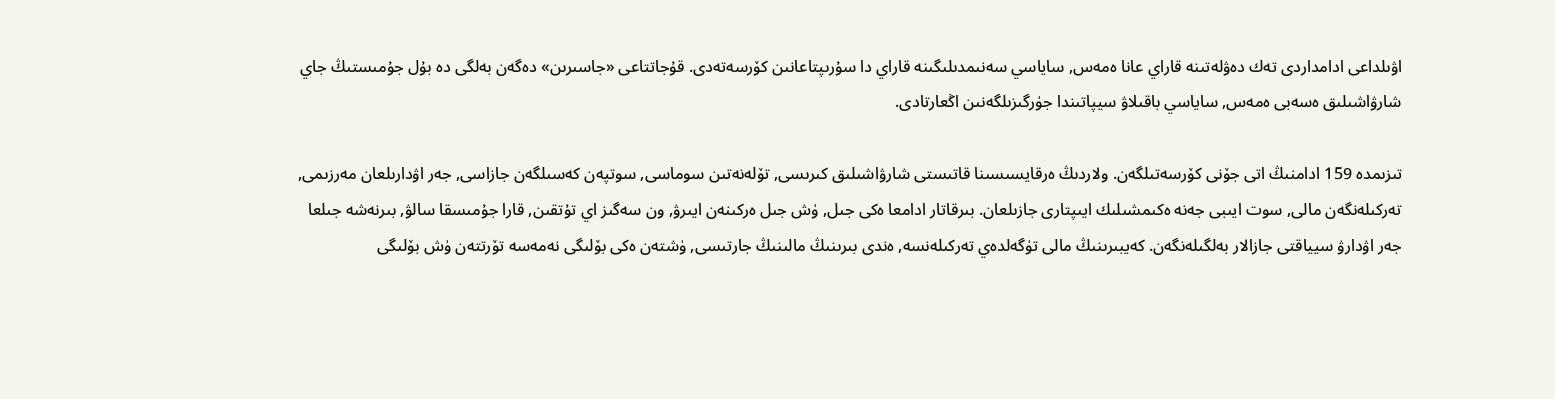اۋىلداعى ادامداردى تەك دەۋلەتىنە قاراي عانا ەمەس, ساياسي سەنىمدىلىگىنە قاراي دا سۇرىپتاعانىن كۆرسەتەدى. قۇجاتتاعى «جاسىرىن» دەگەن بەلگى دە بۇل جۇمىستىڭ جاي شارۋاشىلىق ەسەبى ەمەس, ساياسي باقىلاۋ سيپاتىندا جۈرگىزىلگەنىن اڭعارتادى.

تىزىمدە 159 ادامنىڭ اتى جۆنى كۆرسەتىلگەن. ولاردىڭ ەرقايسىسىنا قاتىستى شارۋاشىلىق كىرىسى, تۆلەنەتىن سوماسى, سوتپەن كەسىلگەن جازاسى, جەر اۋدارىلعان مەرزىمى, تەركىلەنگەن مالى, سوت ايىبى جەنە ەكىمشىلىك ايىپتارى جازىلعان. بىرقاتار ادامعا ەكى جىل, ۈش جىل ەركىنەن ايىرۋ, ون سەگىز اي تۇتقىن, قارا جۇمىسقا سالۋ, بىرنەشە جىلعا جەر اۋدارۋ سيياقتى جازالار بەلگىلەنگەن. كەيبىرىنىڭ مالى تۈگەلدەي تەركىلەنسە, ەندى بىرىنىڭ مالىنىڭ جارتىسى, ۈشتەن ەكى بۆلىگى نەمەسە تۆرتتەن ۈش بۆلىگى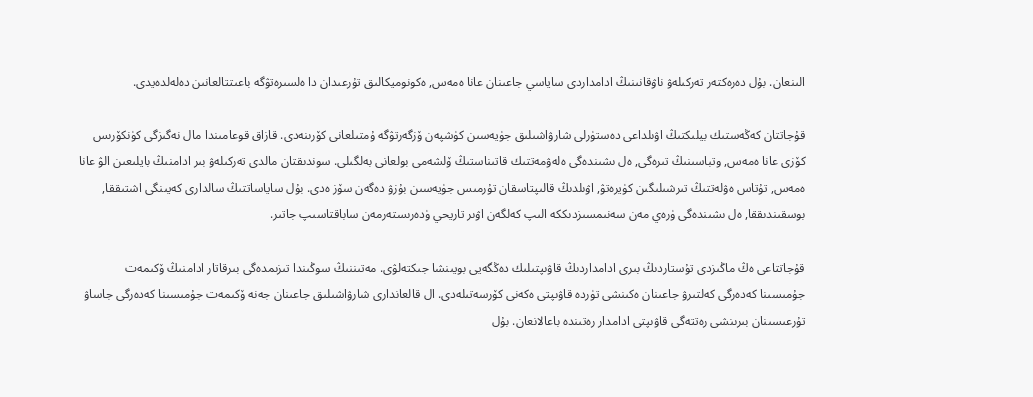الىنعان. بۇل دەرەكتەر تەركىلەۋ ناۋقانىنىڭ ادامداردى ساياسي جاعىنان عانا ەمەس, ەكونوميكالىق تۇرعىدان دا ەلسىرەتۋگە باعىتتالعانىن دەلەلدەيدى.

قۇجاتتان كەڭەستىك بيلىكتىڭ اۋىلداعى دەستۈرلى شارۋاشىلىق جۈيەسىن كۈشپەن ۆزگەرتۋگە ۇمتىلعانى كۆرىنەدى. قازاق قوعامىندا مال نەگىزگى كۈنكۆرىس كۆزى عانا ەمەس, وتباسىنىڭ تىرەگى, ەل ىشىندەگى ەلەۋمەتتىك قاتىناستىڭ ۆلشەمى بولعانى بەلگىلى. سوندىقتان مالدى تەركىلەۋ بىر ادامنىڭ بايلىعىن الۋ عانا ەمەس, تۇتاس ەۋلەتتىڭ تىرشىلىگىن كۈيرەتۋ, اۋىلدىڭ قالىپتاسقان تۇرمىس جۈيەسىن بۇزۋ دەگەن سۆز ەدى. بۇل ساياساتتىڭ سالدارى كەيىنگى اشتىققا, بوسقىندىققا, ەل ىشىندەگى ۈرەي مەن سەنىمسىزدىككە الىپ كەلگەن اۋىر تاريحي ۈدەرىستەرمەن ساباقتاسىپ جاتىر.

قۇجاتتاعى ەڭ ماڭىزدى تۇستاردىڭ بىرى ادامداردىڭ قاۋىپتىلىك دەڭگەيى بويىنشا جىكتەلۋى. مەتىننىڭ سوڭىندا تىزىمدەگى بىرقاتار ادامنىڭ ۆكىمەت جۇمىسىنا كەدەرگى كەلتىرۋ جاعىنان ەكىنشى تۈردە قاۋىپتى ەكەنى كۆرسەتىلەدى. ال قالعاندارى شارۋاشىلىق جاعىنان جەنە ۆكىمەت جۇمىسىنا كەدەرگى جاساۋ تۇرعىسىنان بىرىنشى رەتتەگى قاۋىپتى ادامدار رەتىندە باعالانعان. بۇل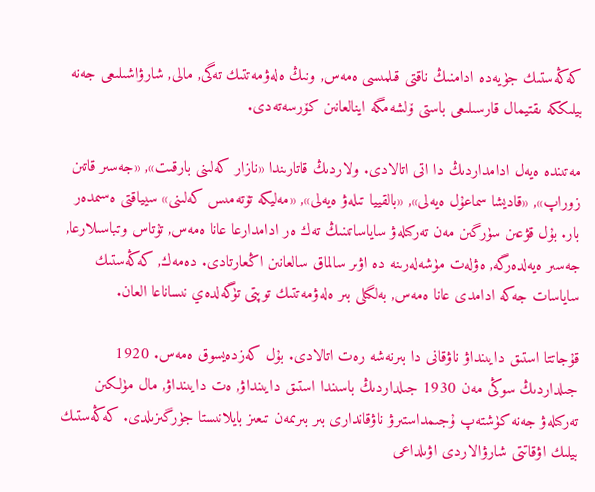كەڭەستىك جۈيەدە ادامنىڭ ناقتى قىلمىسى ەمەس, ونىڭ ەلەۋمەتتىك تەگى, مالى, شارۋاشىلىعى جەنە بيلىككە ىقتيمال قارسىلىعى باستى ۆلشەمگە اينالعانىن كۆرسەتەدى.

مەتىندە ەيەل ادامداردىڭ دا اتى اتالادى. ولاردىڭ قاتارىندا «نازار كەلىنى بارقىت», «جەسىر قاتىن زوراپ», «قاديشا سماعۇل ەيەلى», «بالقييا تىلەۋ ەيەلى», «مەليكە تۆتەمىس كەلىنى» سيياقتى ەسىمدەر بار. بۇل قۋعىن سۈرگىن مەن تەركىلەۋ ساياساتىنىڭ تەك ەر ادامدارعا عانا ەمەس, تۇتاس وتباسىلارعا, جەسىر ەيەلدەرگە, ەۋلەت مۈشەلەرىنە دە اۋىر سالماق سالعانىن اڭعارتادى. دەمەك, كەڭەستىك ساياسات جەكە ادامدى عانا ەمەس, بەلگىلى بىر ەلەۋمەتتىك توپتى تۈگەلدەي نىساناعا العان.

قۇجاتتا استىق دايىنداۋ ناۋقانى دا بىرنەشە رەت اتالادى. بۇل كەزدەيسوق ەمەس. 1920 جىلداردىڭ سوڭى مەن 1930 جىلداردىڭ باسىندا استىق دايىنداۋ, ەت دايىنداۋ, مال مۈلكىن تەركىلەۋ جەنە كۈشتەپ ۇجىمداستىرۋ ناۋقاندارى بىر بىرىمەن تىعىز بايلانىستا جۈرگىزىلدى. كەڭەستىك بيلىك اۋقاتتى شارۋالاردى اۋىلداعى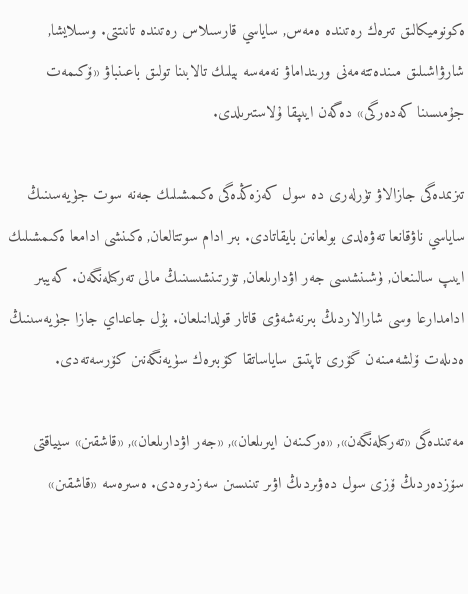ەكونوميكالىق تىرەك رەتىندە ەمەس, ساياسي قارسىلاس رەتىندە تانىتتى. وسىلايشا, شارۋاشىلىق مىندەتتەمەنى ورىنداماۋ نەمەسە بيلىك تالابىنا تولىق باعىنباۋ «ۆكىمەت جۇمىسىنا كەدەرگى» دەگەن ايىپقا ۇلاستىرىلدى.

تىزىمدەگى جازالاۋ تۈرلەرى دە سول كەزەڭدەگى ەكىمشىلىك جەنە سوت جۈيەسىنىڭ ساياسي ناۋقانعا تەۋەلدى بولعانىن بايقاتادى. بىر ادام سوتتالعان, ەكىنشى ادامعا ەكىمشىلىك ايىپ سالىنعان, ۈشىنشىسى جەر اۋدارىلعان, تۆرتىنشىسىنىڭ مالى تەركىلەنگەن. كەيبىر ادامدارعا وسى شارالاردىڭ بىرنەشەۋى قاتار قولدانىلعان. بۇل جاعداي جازا جۈيەسىنىڭ ەدىلەت ۆلشەمىنەن گۆرى تاپتىق ساياساتقا كۆبىرەك سۈيەنگەنىن كۆرسەتەدى.

مەتىندەگى «تەركىلەنگەن», «ەركىنەن ايىرىلعان», «جەر اۋدارىلعان», «قاشقىن» سيياقتى سۆزدەردىڭ ۆزى سول دەۋىردىڭ اۋىر تىنىسىن سەزدىرەدى. ەسىرەسە «قاشقىن»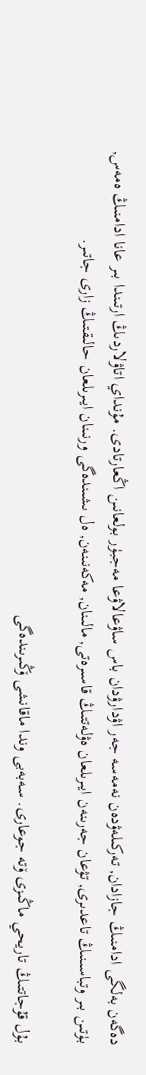دەگەن بەلگى ادامنىڭ جازادان, تەركىلەۋدەن نەمەسە جەر اۋدارۋدان باس ساۋعالاۋعا مەجبۈر بولعانىن اڭعارتادى. مۇنداي اتاۋلاردىڭ ارتىندا بىر عانا ادامنىڭ ەمەس, بۈتىن بىر وتباسىنىڭ تاعدىرى, تۋعان جەرىنەن ايىرىلعان ەۋلەتتىڭ قاسىرەتى, مالىنان, مەكەنىنەن, ەل ىشىندەگى ورنىنان ايىرىلعان حالىقتىڭ زارى جاتىر.

بۇل قۇجاتتىڭ تاريحي ماڭىزى ۆتە جوعارى. سەبەبى وندا ماقانشى ۆڭىرىندەگى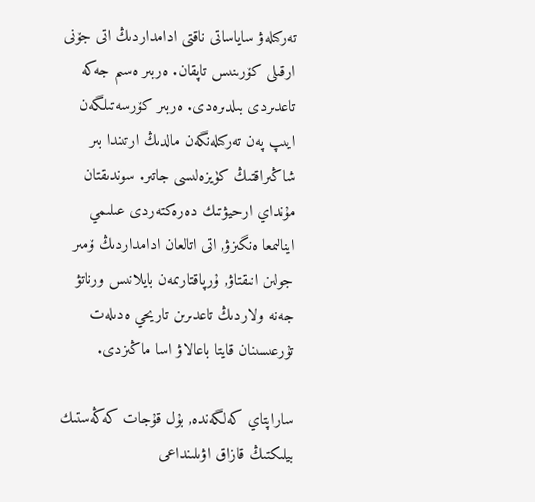تەركىلەۋ ساياساتى ناقتى ادامداردىڭ اتى جۆنى ارقىلى كۆرىنىس تاپقان. ەربىر ەسىم جەكە تاعدىردى بىلدىرەدى. ەربىر كۆرسەتىلگەن ايىپ پەن تەركىلەنگەن مالدىڭ ارتىندا بىر شاڭىراقتىڭ كۈيزەلىسى جاتىر. سوندىقتان مۇنداي ارحيۋتىك دەرەكتەردى عىلىمي اينالىمعا ەنگىزۋ, اتى اتالعان ادامداردىڭ ۆمىر جولىن انىقتاۋ, ۇرپاقتارىمەن بايلانىس ورناتۋ جەنە ولاردىڭ تاعدىرىن تاريحي ەدىلەت تۇرعىسىنان قايتا باعالاۋ اسا ماڭىزدى.

ساراپتاي كەلگەندە, بۇل قۇجات كەڭەستىك بيلىكتىڭ قازاق اۋىلىنداعى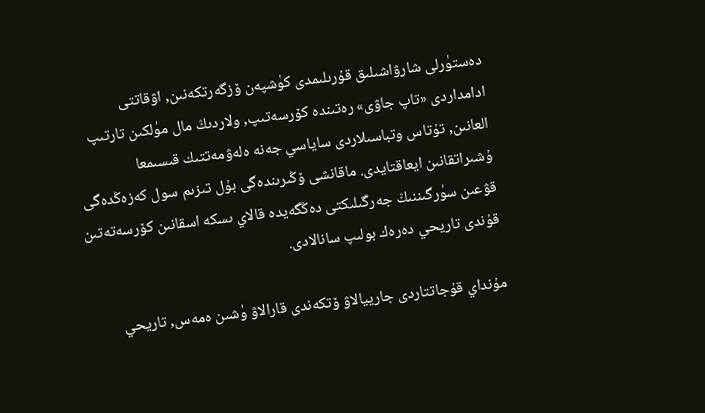دەستۈرلى شارۋاشىلىق قۇرىلىمدى كۈشپەن ۆزگەرتكەنىن, اۋقاتتى ادامداردى «تاپ جاۋى» رەتىندە كۆرسەتىپ, ولاردىڭ مال مۈلكىن تارتىپ العانىن, تۇتاس وتباسىلاردى ساياسي جەنە ەلەۋمەتتىك قىسىمعا ۇشىراتقانىن ايعاقتايدى. ماقانشى ۆڭىرىندەگى بۇل تىزىم سول كەزەڭدەگى قۋعىن سۈرگىننىڭ جەرگىلىكتى دەڭگەيدە قالاي ىسكە اسقانىن كۆرسەتەتىن قۇندى تاريحي دەرەك بولىپ سانالادى.

مۇنداي قۇجاتتاردى جارييالاۋ ۆتكەندى قارالاۋ ۈشىن ەمەس, تاريحي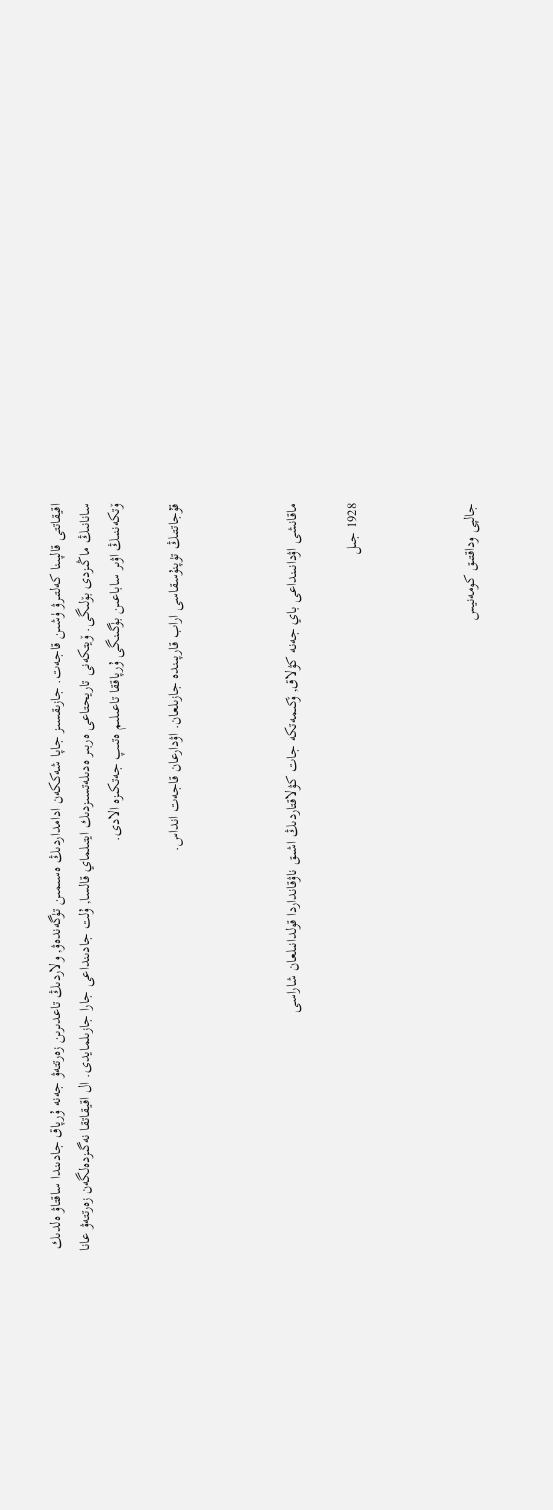اقيقاتتى قالپىنا كەلتىرۋ ۈشىن قاجەت. جازىقسىز جاپا شەككەن ادامداردىڭ ەسىمىن تۈگەندەۋ, ولاردىڭ تاعدىرىن زەرتتەۋ جەنە ۇرپاق جادىندا ساقتاۋ ەلدىك سانانىڭ ماڭىزدى بۆلىگى. ۆيتكەنى تاريحتاعى ەربىر ەدىلەتسىزدىك ايتىلماي قالسا, ۇلت جادىنداعى جارا جازىلمايدى. ال اقيقاتقا نەگىزدەلگەن زەرتتەۋ عانا ۆتكەننىڭ اۋىر ساباعىن بۈگىنگى ۇرپاققا تاعىلىم ەتىپ جەتكىزە الادى.

قۇجاتتىڭ تۈپنۇسقاسى اراب قارپىندە جازىلعان. اۋدارعان قاجەت انداس.



ماقانشى اۋدانىنداعى باي جەنە كۋلاق, ۆكىمەتكە جات كۋلاقتاردىڭ اشىق ناۋقانداردا قولدانىلعان شاراسى

1928 جىل



جالپى وداقتىق كومەنيس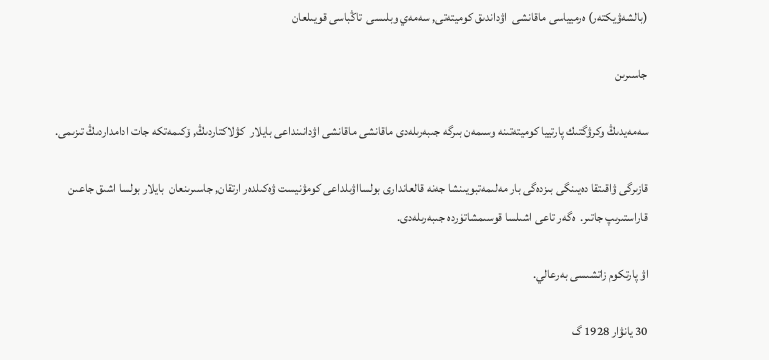(بالشەۋيكتەر) ەرميياسى ماقانشى  اۋداندىق كوميتەتى, سەمەي وبلىسى  تاڭباسى قويىلعان

جاسىرىن

سەمەيدىڭ وكرۋگتىك پارتييا كوميتەتىنە وسىمەن بىرگە جىبەرىلەدى ماقانشى ماقانشى اۋدانىنداعى بايلار  كۋلاكتاردىڭ, ۆكىمەتكە جات ادامداردىڭ تىزىمى.

قازىرگى ۋاقىتقا دەيىنگى بىزدەگى بار مەلىمەتبويىنشا جەنە قالعاندارى بولسااۋىلداعى كومۋنيست ۋەكىلدەر ارتقان, جاسىرىنعان  بايلار بولسا اشىق جاعىن قاراستىرىپ جاتىر.  ەگەر تاعى اشىلسا قوسىمشاتۈردە جىبەرىلەدى.

اۋ پارتكوم زاتشىسى بەرعالي.

30 يانۋار 1928 گ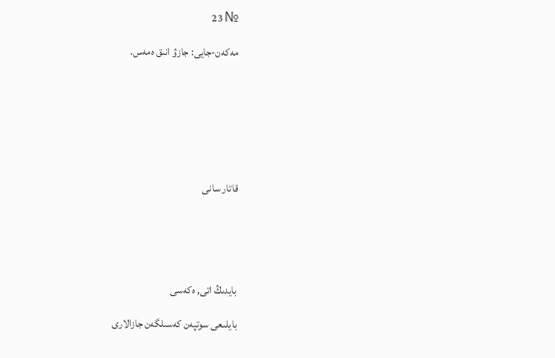№ 23

مەكەن-جايى: جازۋ انىق ەمەس.







قاتار سانى





بايدىڭ اتى, ەكەسى

بايلىعى سوتپەن كەسىلگەن جازالارى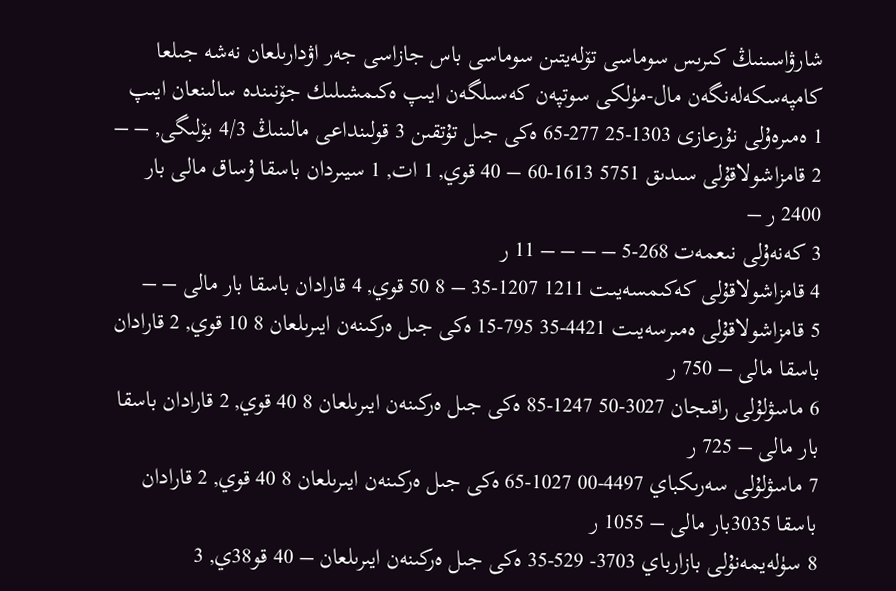شارۋاسىنىڭ كىرىس سوماسى تۆلەيتىن سوماسى باس جازاسى جەر اۋدارىلعان نەشە جىلعا كامپەسكەلەنگەن مال-مۈلكى سوتپەن كەسىلگەن ايىپ ەكىمشىلىك جۆنىندە سالىنعان ايىپ
1 ەمىرەۇلى نۇرعازى 1303-25 277-65 ەكى جىل تۇتقىن 3 قولىنداعى مالىنىڭ 4/3 بۆلىگى, – –
2 قامزاشولاقۇلى سىدىق 5751 1613-60 – 40 قوي, 1 ات, 1 سيىردان باسقا ۇساق مالى بار 2400 ر –
3 كەنەۇلى نىعمەت 268-5 – – – – 11 ر
4 قامزاشولاقۇلى كەكىمسەيىت 1211 1207-35 – 8 50 قوي, 4 قارادان باسقا بار مالى – –
5 قامزاشولاقۇلى ەمىرسەيىت 4421-35 795-15 ەكى جىل ەركىنەن ايىرىلعان 8 10 قوي, 2 قارادان باسقا مالى – 750 ر
6 ماسۋلۇلى راقىجان 3027-50 1247-85 ەكى جىل ەركىنەن ايىرىلعان 8 40 قوي, 2 قارادان باسقا بار مالى – 725 ر
7 ماسۋلۇلى سەرىكباي 4497-00 1027-65 ەكى جىل ەركىنەن ايىرىلعان 8 40 قوي, 2 قارادان باسقا 3035بار مالى – 1055 ر
8 سۈلەيمەنۇلى بازارباي 3703- 529-35 ەكى جىل ەركىنەن ايىرىلعان – 40 قو38ي, 3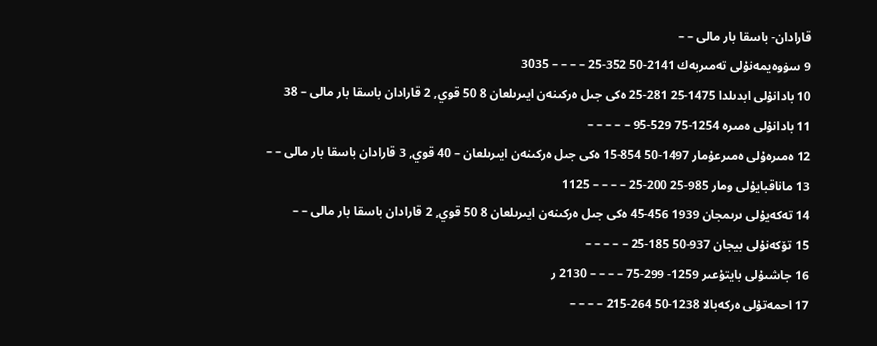قارادان- باسقا بار مالى – –
9 سۈوەيمەنۇلى تەمىربەك 2141-50 352-25 – – – – 3035
10 بادانۇلى ابدىلدا 1475-25 281-25 ەكى جىل ەركىنەن ايىرىلعان 8 50 قوي, 2 قارادان باسقا بار مالى – 38
11 بادانۇلى ەمىرە 1254-75 529-95 – – – – –
12 ەمىرەۇلى ەمىرعۇمار 1497-50 854-15 ەكى جىل ەركىنەن ايىرىلعان – 40 قوي, 3 قارادان باسقا بار مالى – –
13 ماناقبايۇلى ومار 985-25 200-25 – – – – 1125
14 تەكەيۇلى ىرىمجان 1939 456-45 ەكى جىل ەركىنەن ايىرىلعان 8 50 قوي, 2 قارادان باسقا بار مالى – –
15 تۆكەنۇلى بيجان 937-50 185-25 – – – – –
16 جاشىۇلى بايتۇعىر 1259- 299-75 – – – – 2130 ر
17 احمەتۇلى ەركەبالا 1238-50 264-215 – – – –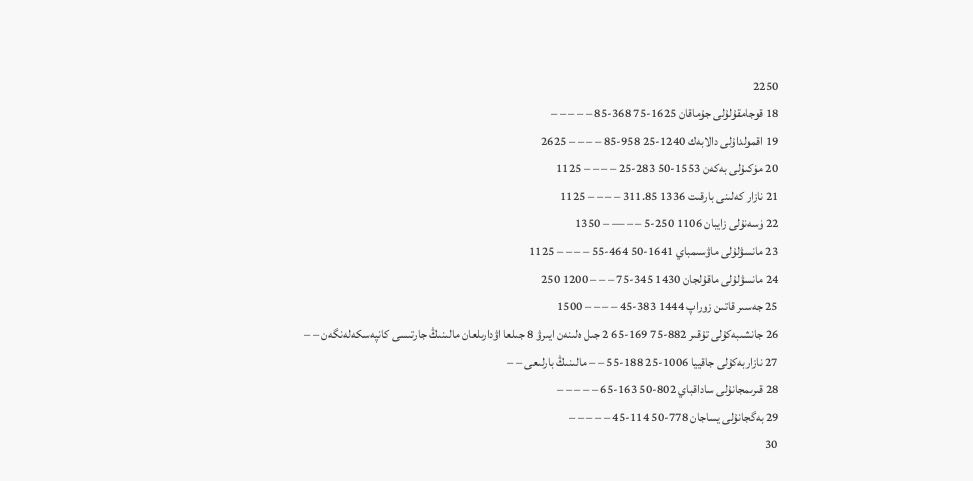2250
18 قوجامقۇلۇلى جۇماقان 1625-75 368-85 – – – – –
19 اقمولداۇلى دالابەك 1240-25 958-85 – – – – 2625
20 مۈكىۇلى بەكەن 1553-50 283-25 – – – – 1125
21 نازار كەلىنى بارقىت 1336 311.85 – – – – 1125
22 ۈسەنۇلى زايبان 1106 250-5 – – — – 1350
23 مانسۋلۇلى ماۋسىمباي 1641-50 464-55 – – – – 1125
24 مانسۋلۇلى ماقۇلجان 1430 345-75 – – – 1200 250
25 جەسىر قاتىن زوراپ 1444 383-45 – – – – 1500
26 جانشىبەكۇلى تۇقىر 882-75 169-65 2 جىل ەلىنەن ايىرۋ 8 جىلعا اۋدارىلعان مالىنىڭ جارتىسى كانپەسكەلەنگەن – –
27 نازاربەكۇلى جاقييا 1006-25 188-55 – – مالىنىڭ بارلىعى – –
28 قىرىمجانۇلى ساداقباي 802-50 163-65 – – – – –
29 بەگجانۇلى يساجان 778-50 114-45 – – – – –
30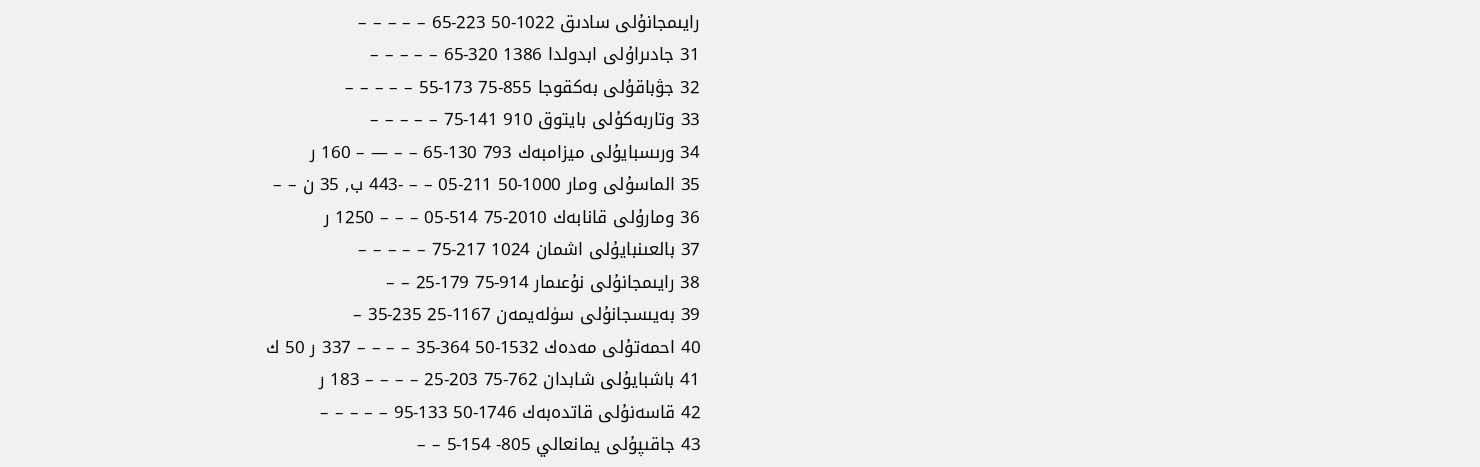رايىمجانۇلى سادىق 1022-50 223-65 – – – – –
31 جادىراۇلى ابدولدا 1386 320-65 – – – – –
32 جۋباقۇلى بەكقوجا 855-75 173-55 – – – – –
33 وتاربەكۇلى بايتوق 910 141-75 – – – – –
34 ورىسبايۇلى ميزامبەك 793 130-65 – – — – 160 ر
35 الماسۇلى ومار 1000-50 211-05 – – -443 ب, 35 ن – –
36 ومارۇلى قانابەك 2010-75 514-05 – – – 1250 ر
37 بالعىنبايۇلى اشمان 1024 217-75 – – – – –
38 رايىمجانۇلى نۇعىمار 914-75 179-25 – –
39 بەيىسجانۇلى سۈلەيمەن 1167-25 235-35 –
40 احمەتۇلى مەدەك 1532-50 364-35 – – – – 337 ر 50 ك
41 باشبايۇلى شابدان 762-75 203-25 – – – – 183 ر
42 قاسەنۇلى قاتدەبەك 1746-50 133-95 – – – – –
43 جاقىپۇلى يمانعالي 805- 154-5 – –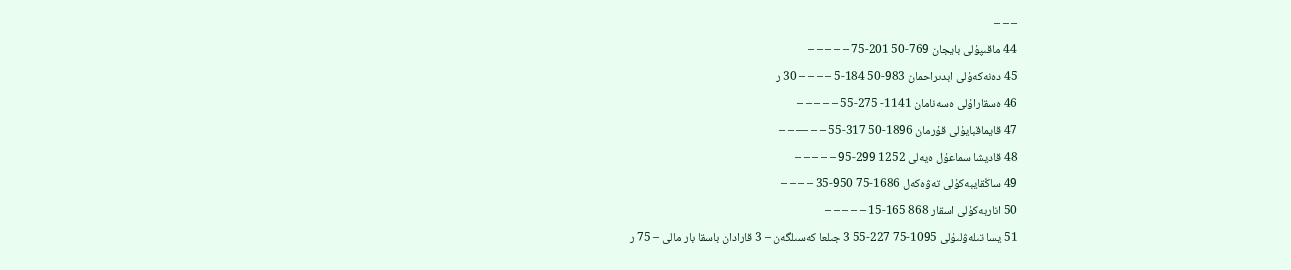– – –
44 ماقىپۇلى بايجان 769-50 201-75 – – – – –
45 دەنەكەۇلى ابدىراحمان 983-50 184-5 – – – – 30 ر
46 ەسقاراۇلى ەسەنامان 1141- 275-55 – – – – –
47 قايماقبايۇلى قۇرمان 1896-50 317-55 – – — – –
48 قاديشا سماعۇل ەيەلى 1252 299-95 – – – – –
49 ساڭقايبەكۇلى تەۋەكەل 1686-75 950-35 – – – –
50 اناربەكۇلى اسقار 868 165-15 – – – – –
51 يسا تىلەۋلىۇلى 1095-75 227-55 3 جىلعا كەسىلگەن – 3 قارادان باسقا بار مالى – 75 ر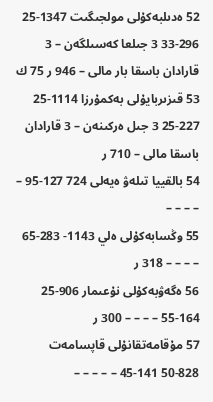52 ەدىلبەكۇلى مولجىگىت 1347-25 296-33 3 جىلعا كەسىلگەن – 3 قارادان باسقا بار مالى – 946 ر 75 ك
53 قىزىربايۇلى بەكمۇرزا 1114-25 227-25 3 جىل ەركىنەن – 3 قارادان باسقا مالى – 710 ر
54 بالقييا تىلەۋ ەيەلى 724 127-95 – – – – –
55 وڭسابەكۇلى ەلي 1143- 283-65 – – – – 318 ر
56 ەگەۋبەكۇلى نۇعىمار 906-25 164-55 – – – – 300 ر
57 مۇقامەتقانۇلى قاپسامەت 828-50 141-45 – – – – –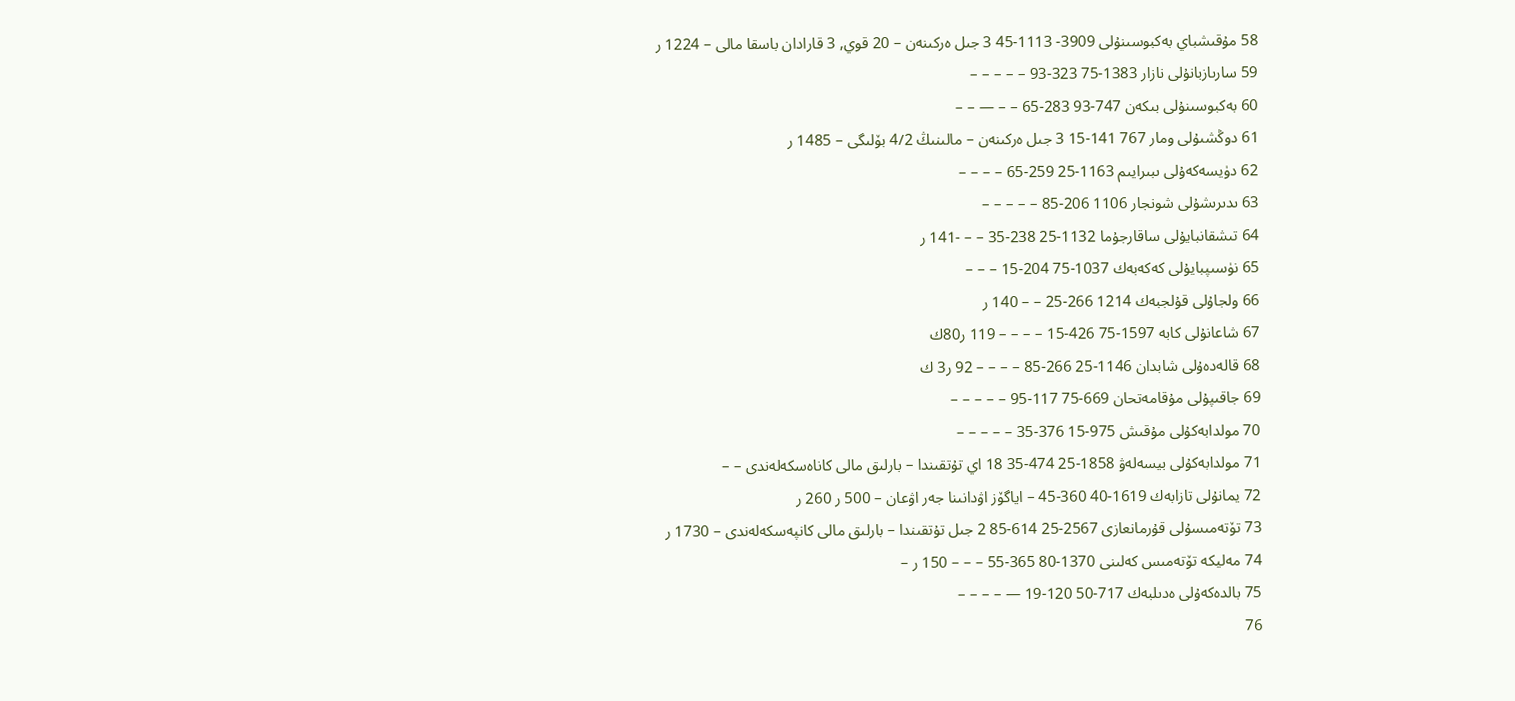58 مۇقىشباي بەكبوسىنۇلى 3909- 1113-45 3 جىل ەركىنەن – 20 قوي, 3 قارادان باسقا مالى – 1224 ر
59 سارىازبانۇلى نازار 1383-75 323-93 – – – – –
60 بەكبوسىنۇلى بىكەن 747-93 283-65 – – — – –
61 دوڭشىۇلى ومار 767 141-15 3 جىل ەركىنەن – مالىنىڭ 4/2 بۆلىگى – 1485 ر
62 دۈيسەكەۇلى ىبىرايىم 1163-25 259-65 – – – –
63 ىدىرىشۇلى شونجار 1106 206-85 – – – – –
64 تىشقانبايۇلى ساقارجۇما 1132-25 238-35 – – -141 ر
65 نۈسىپبايۇلى كەكەبەك 1037-75 204-15 – – –
66 ولجاۇلى قۇلجبەك 1214 266-25 – – 140 ر
67 شاعانۇلى كابە 1597-75 426-15 – – – – 119 ر80ك
68 قالەدەۇلى شابدان 1146-25 266-85 – – – – 92 ر3 ك
69 جاقىپۇلى مۇقامەتحان 669-75 117-95 – – – – –
70 مولدابەكۇلى مۇقىش 975-15 376-35 – – – – –
71 مولدابەكۇلى بيسەلەۋ 1858-25 474-35 18 اي تۇتقىندا – بارلىق مالى كاناەسكەلەندى – –
72 يمانۇلى تازابەك 1619-40 360-45 – اياگۆز اۋدانىنا جەر اۋعان – 500 ر 260 ر
73 تۆتەمىسۇلى قۇرمانعازى 2567-25 614-85 2 جىل تۇتقىندا – بارلىق مالى كانپەسكەلەندى – 1730 ر
74 مەليكە تۆتەمىس كەلىنى 1370-80 365-55 – – – 150 ر –
75 بالدەكەۇلى ەدىلبەك 717-50 120-19 — – – – –
76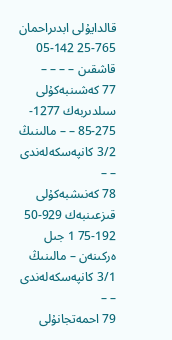قالدايۇلى ابدىراحمان 765-25 142-05 قاشقىن – – – –
77 كەشىنبەكۇلى سىلدىربەك 1277- 275-85 – – مالىنىڭ 3/2 كانپەسكەلەندى – –
78 كەنىشبەكۇلى قىزعىنبەك 929-50 192-75 1 جىل ەركىنەن – مالىنىڭ 3/1 كانپەسكەلەندى – –
79 احمەتجانۇلى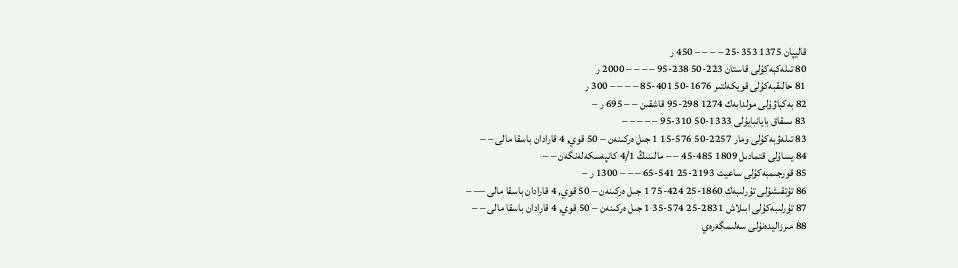قاليپان 1375 353-25 – – – – 450 ر
80 تىلەكبەكۇلى قاستان 223-50 238-95 – – – – 2000 ر
81 حالىقبەكۇلى قويكەلتىر 1676-50 401-85 – – – – 300 ر
82 بەكباۋۇلى مولدابەك 1274 298-95 قاشقىن – – 695 ر –
83 ىسقاق بايانبايۇلى 1333-50 310-95 – – – – –
83 تىلەۋبەكۇلى ومار 2257-50 576-15 1 جىل ەركىنەن – 50 قوي, 4 قارادان باسقا مالى – –
84 يساۇلى قتمادىل 1809 485-45 – – مالىنىڭ 4/1 كانپەسكەلەنگەن – –
85 قورجىمبەكۇلى ساعيت 2193-25 541-65 – – – 1300 ر –
86 تۇتقىشۇلى تۇرلىبەك 1860-25 424-75 1 جىل ەركىنەن – 50 قوي, 4 قارادان باسقا مالى — –
87 تۇرلىبەكۇلى ابىلاش 2831-25 574-35 1 جىل ەركىنەن – 50 قوي, 4 قارادان باسقا مالى – –
88 مىرزاليدەنۇلى سەلىمگەرەي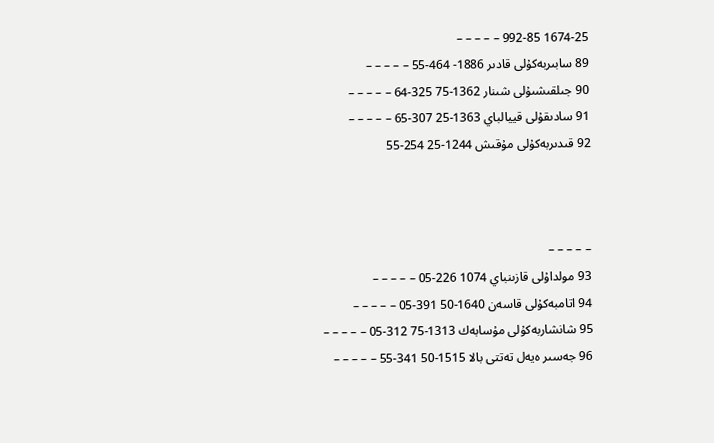1674-25 992-85 – – – – –
89 سابىربەكۇلى قادىر 1886- 464-55 – – – – –
90 جىلقىشىۇلى شىنار 1362-75 325-64 – – – – –
91 سادىقۇلى قييالباي 1363-25 307-65 – – – – –
92 قىدىربەكۇلى مۇقىش 1244-25 254-55



– – – – –
93 مولداۇلى قازىنباي 1074 226-05 – – – – –
94 اتامبەكۇلى قاسەن 1640-50 391-05 – – – – –
95 شانشاربەكۇلى مۇسابەك 1313-75 312-05 – – – – –
96 جەسىر ەيەل تەتتى بالا 1515-50 341-55 – – – – –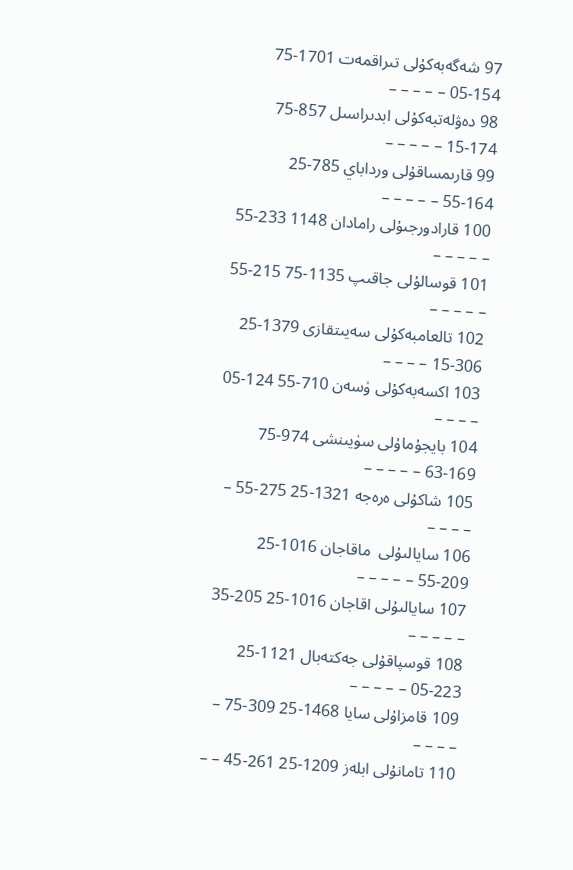97 شەگەبەكۇلى تىراقمەت 1701-75 154-05 – – – – –
98 دەۋلەتبەكۇلى ابدىراسىل 857-75 174-15 – – – – –
99 قارىمساقۇلى ورداباي 785-25 164-55 – – – – –
100 قارادورجىۇلى رامادان 1148 233-55 – – – – –
101 قوسالۇلى جاقىپ 1135-75 215-55 – – – – –
102 تالعامبەكۇلى سەيىتقازى 1379-25 306-15 – – – –
103 اكسەبەكۇلى ۈسەن 710-55 124-05 – – – –
104 بايجۇماۇلى سۈيىنشى 974-75 169-63 – – – – –
105 شاكۇلى ەرەجە 1321-25 275-55 – – – – –
106 سايالىۇلى  ماقاجان 1016-25 209-55 – – – – –
107 سايالىۇلى اقاجان 1016-25 205-35 – – – – –
108 قوسپاقۇلى جەكتەبال 1121-25 223-05 – – – – –
109 قامزاۇلى سايا 1468-25 309-75 – – – – –
110 تامانۇلى ابلەز 1209-25 261-45 – –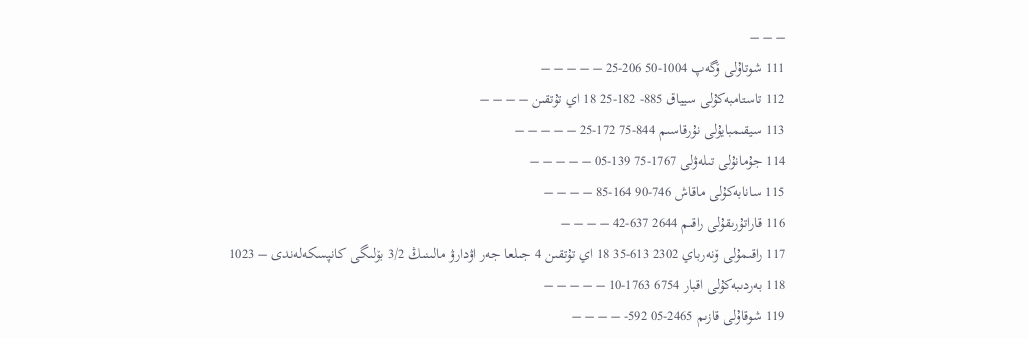– – –
111 شوتاۇلى ۆگەپ 1004-50 206-25 – – – – –
112 تاستامبەكۇلى سيياق 885- 182-25 18 اي تۇتقىن – – – –
113 سيقىمبايۇلى نۇرقاسىم 844-75 172-25 – – – – –
114 جۇمانۇلى تىلەۋلى 1767-75 139-05 – – – – –
115 سانابەكۇلى ماقاش 746-90 164-85 – – – –
116 قاراتۇرىقۇلى راقىم 2644 637-42 – – – –
117 راقىمۇلى ۆنەرباي 2302 613-35 18 اي تۇتقىن 4 جىلعا جەر اۋدارۋ مالىنىڭ 3/2 بۆلىگى كانپسكەلەندى – 1023
118 بەردىبەكۇلى اقبار 6754 1763-10 – – – – –
119 شوقاۇلى قازىم 2465-05 592- – – – –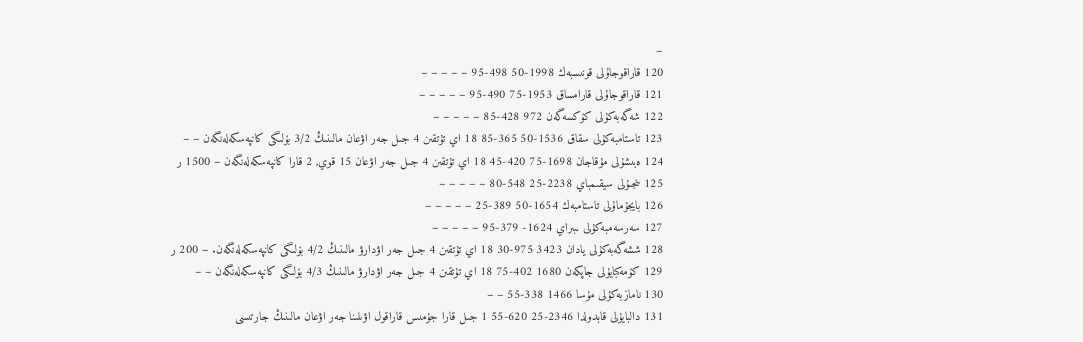–
120 قاراقوجاۇلى قونىسبەك 1998-50 498-95 – – – – –
121 قاراقوجاۇلى قارامساق 1953-75 490-95 – – – – –
122 شەگەبەكۇلى كۆكسەگەن 972 428-85 – – – – –
123 تاستامبەكۇلى سقاق 1536-50 365-85 18 اي تۇتقىن 4 جىل جەر اۋعان مالىنىڭ 3/2 بۆلىگى كانپەسكەلەنگەن – –
124 ەبىشۇلى مۇقاجان 1698-75 420-45 18 اي تۇتقىن 4 جىل جەر اۋعان 15 قوي, 2 قارا كانپەسكەلەنگەن – 1500 ر
125 ىنجىۇلى سيقىمباي 2238-25 548-80 – – – – –
126 بايجۇماۇلى تاستامبەك 1654-50 389-25 – – – – –
127 سەرسەمبەكۇلى ىبىراي 1624- 379-95 – – – – –
128 ششەگەبەكۇلى يادان 3423 975-30 18 اي تۇتقىن 4 جىل جەر اۋدارۋ مالىنىڭ 4/2 بۆلىگى كانپەسكەلەنگەن. – 200 ر
129 كۆمەكبايۇلى جاپكەن 1680 402-75 18 اي تۇتقىن 4 جىل جەر اۋدارۋ مالىنىڭ 4/3 بۆلىگى كانپەسكەلەنگەن – –
130 نامازبەكۇلى مۇسا 1466 338-55 – –
131 دالبايۇلى قابدولدا 2346-25 620-55 1 جىل قارا جۇمىس قاراقول اۋىلىنا جەر اۋعان مالىنىڭ جارتىسى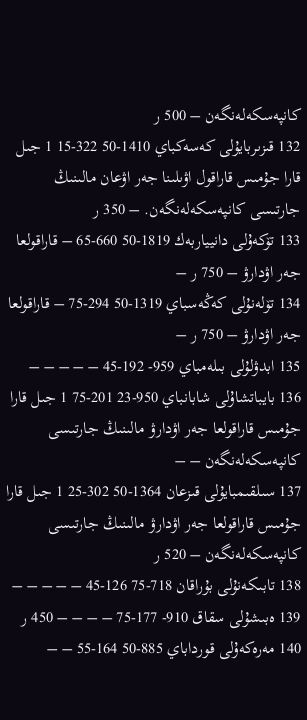كانپەسكەلەنگەن – 500 ر
132 قىزىربايۇلى كەسەكباي 1410-50 322-15 1 جىل قارا جۇمىس قاراقول اۋىلىنا جەر اۋعان مالىنىڭ جارتىسى كانپەسكەلەنگەن. – 350 ر
133 تۆكەۇلى دانيياربەك 1819-50 660-65 – قاراقولعا جەر اۋدارۋ – 750 ر –
134 تۆلەنۇلى كەڭەسباي 1319-50 294-75 – قاراقولعا جەر اۋدارۋ – 750 ر –
135 ابدۋلۇلى بىلەمباي 959- 192-45 – – – – –
136 بايباتشاۇلى شابانباي 950-23 201-75 1 جىل قارا جۇمىس قاراقولعا جەر اۋدارۋ مالىنىڭ جارتىسى كانپەسكەلەنگەن – –
137 سىلقىمبايۇلى قىزعان 1364-50 302-25 1 جىل قارا جۇمىس قاراقولعا جەر اۋدارۋ مالىنىڭ جارتىسى كانپەسكەلەنگەن – 520 ر
138 تابىكەنۇلى بۇراقان 718-75 126-45 – – – – –
139 ەبىشۇلى سقاق 910- 177-75 – – – – 450 ر
140 مەرەكەۇلى قورداباي 885-50 164-55 – –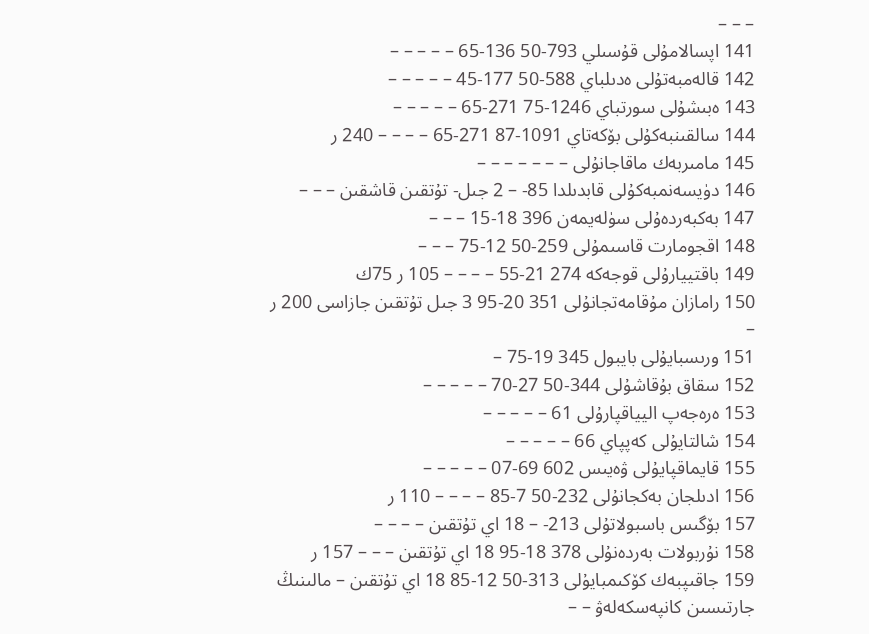– – –
141 اپسالامۇلى قۇسىلي 793-50 136-65 – – – – –
142 قالەمبەتۇلى ەدىلباي 588-50 177-45 – – – – –
143 ەبىشۇلى سورتباي 1246-75 271-65 – – – – –
144 سالقىنبەكۇلى بۆكەتاي 1091-87 271-65 – – – – 240 ر
145 مامىربەك ماقاجانۇلى – – – – – – –
146 دۈيسەنمبەكۇلى قابدىلدا 85- – 2 جىل- تۇتقىن قاشقىن – – –
147 بەكبەردەۇلى سۈلەيمەن 396 18-15 – – –
148 اقجومارت قاسىمۇلى 259-50 12-75 – – –
149 باقتييارۇلى قوجەكە 274 21-55 – – – – 105 ر 75ك
150 رامازان مۇقامەتجانۇلى 351 20-95 3 جىل تۇتقىن جازاسى 200 ر –
151 ورىسبايۇلى بايبول 345 19-75 –
152 سقاق بۇقاشۇلى 344-50 27-70 – – – – –
153 ەرەجەپ اليياقپارۇلى 61 – – – – –
154 شالتايۇلى كەپپاي 66 – – – – –
155 قايماقپايۇلى ۋەيىس 602 69-07 – – – – –
156 ادىلجان بەكجانۇلى 232-50 7-85 – – – – 110 ر
157 بۆگىس باسبولاتۇلى 213- – 18 اي تۇتقىن – – – –
158 نۇربولات بەردەنۇلى 378 18-95 18 اي تۇتقىن – – – 157 ر
159 جاقىپبەك كۆكىمبايۇلى 313-50 12-85 18 اي تۇتقىن – مالىنىڭ جارتىسىن كانپەسكەلەۋ – –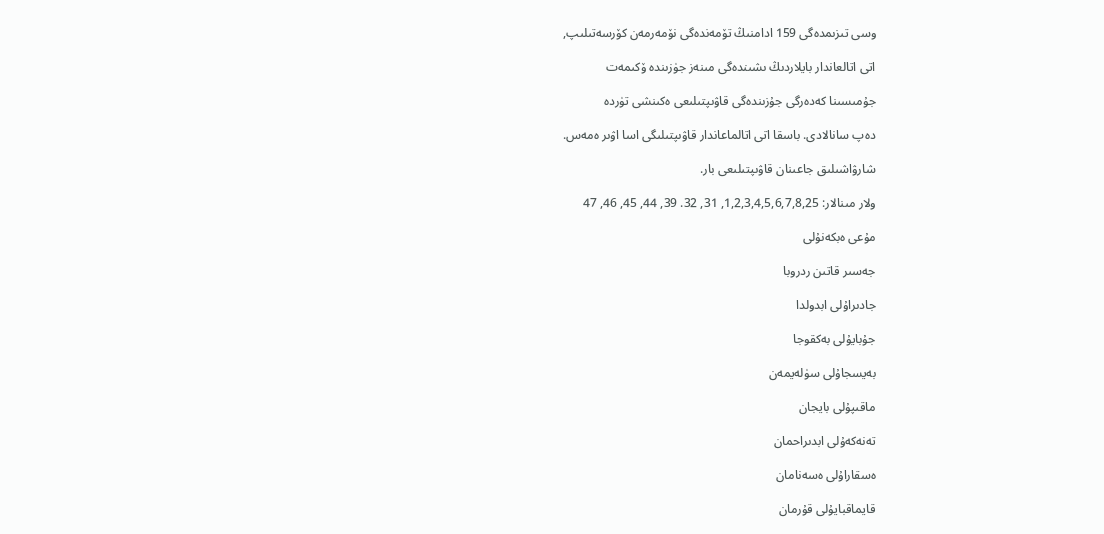وسى تىزىمدەگى 159 ادامنىڭ تۆمەندەگى نۆمەرمەن كۆرسەتىلىپ,

اتى اتالعاندار بايلاردىڭ ىشىندەگى مىنەز جۈزىندە ۆكىمەت

جۇمىسىنا كەدەرگى جۇزىندەگى قاۋىپتىلىعى ەكىنشى تۈردە

دەپ سانالادى. باسقا اتى اتالماعاندار قاۋىپتىلىگى اسا اۋىر ەمەس.

شارۋاشىلىق جاعىنان قاۋىپتىلىعى بار.

ولار مىنالار: 1,2,3,4,5,6,7,8,25, 31, 32. 39, 44, 45, 46, 47

مۇعى ەبكەنۇلى

جەسىر قاتىن ردروبا

جادىراۇلى ابدولدا

جۇبايۇلى بەكقوجا

بەيسجاۇلى سۈلەيمەن

ماقىپۇلى بايجان

تەنەكەۇلى ابدىراحمان

ەسقاراۇلى ەسەنامان

قايماقبايۇلى قۇرمان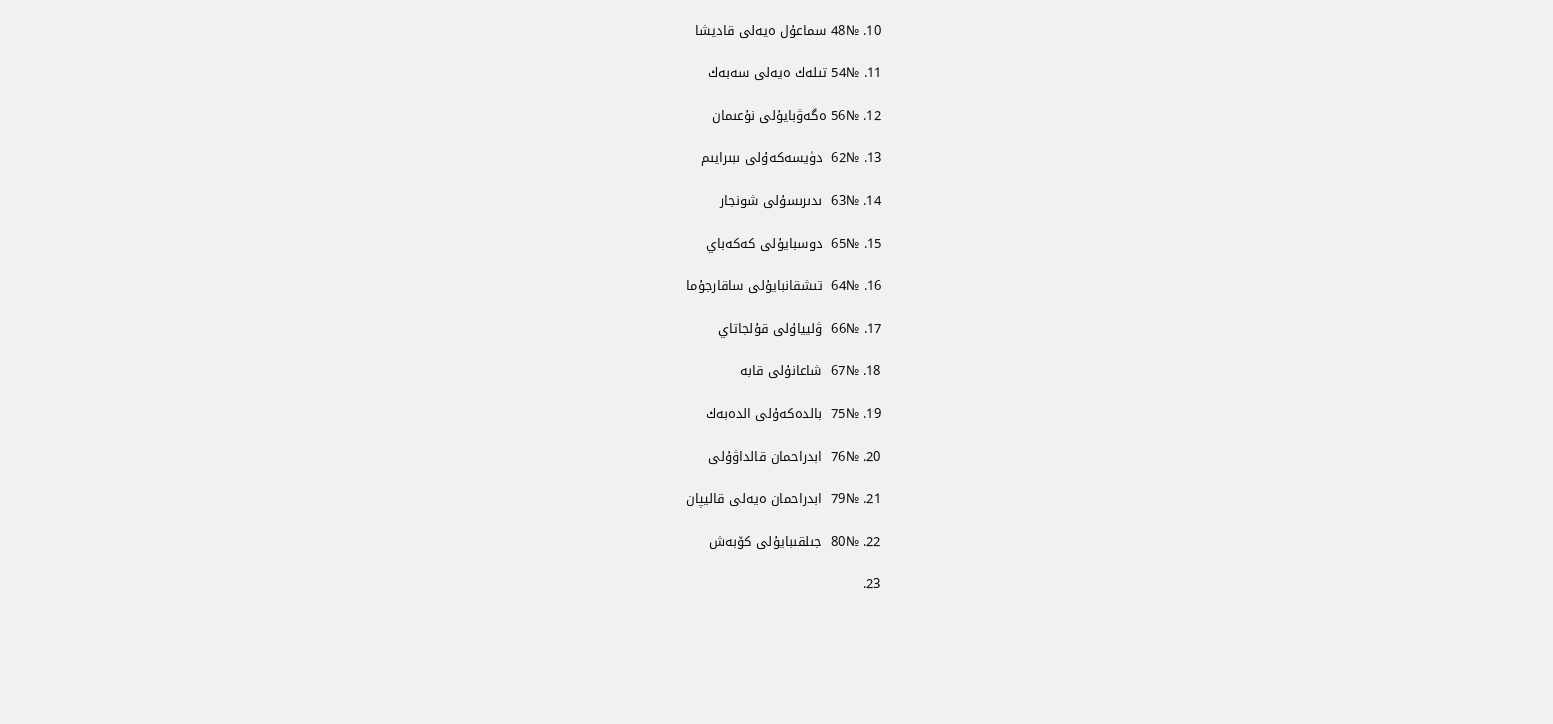10. №48 سماعۇل ەيەلى قاديشا

11. №54 تىلەك ەيەلى سەبەك

12. №56 ەگەۋبايۇلى نۇعىمان

13. №62  دۈيسەكەۇلى ىبىرايىم

14. №63  ىدىرىسۇلى شونجار

15. №65  دوسبايۇلى كەكەباي

16. №64  تىشقانبايۇلى ساقارجۇما

17. №66  ۋليياۇلى قۇلجاتاي

18. №67  شاعانۇلى قابە

19. №75  بالدەكەۇلى الدەبەك

20. №76  ابدراحمان قالداۋۇلى

21. №79  ابدراحمان ەيەلى قاليپان

22. №80  جىلقىبايۇلى كۆبەش

23.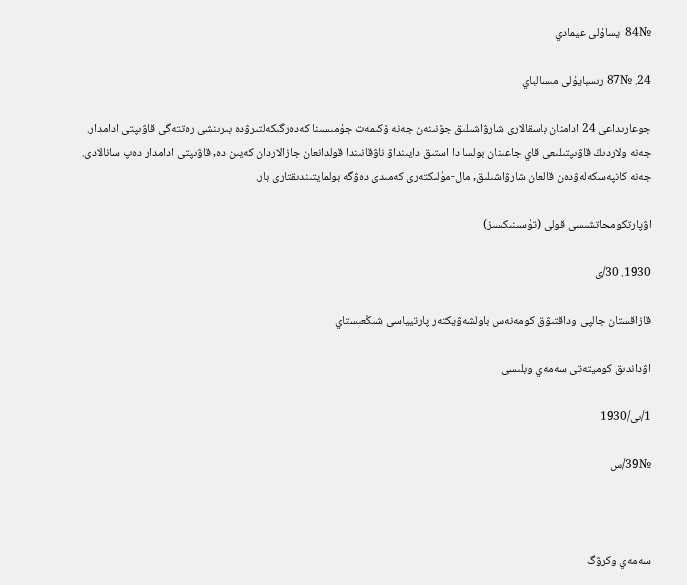№84  يساۇلى عيمادي

24. №87 رىسبايۇلى مىسالباي

جوعارىداعى 24 ادامنان باسقالارى شارۋاشىلىق جۆنىنەن جەنە ۆكىمەت جۇمىسىنا كەدەرگىكەلتىرۋدە بىرىنشى رەتتەگى قاۋىپتى ادامدار.  جەنە ولاردىڭ قاۋىپتىلىعى قاي جاعىنان بولسا دا استىق دايىنداۋ ناۋقانىندا قولدانعان جازالاردان كەيىن دە, قاۋىپتى ادامدار دەپ سانالادى.  جەنە كانپەسكەلەۋدەن قالعان شارۋاشىلىق, مال-مۈلىكتەرى كەمىدى دەۋگە بولمايتىندىقتارى بار.

اۋپارتكومحاتشىسى قولى (تۈسىنىكسىز)

1930. 30/ى

قازاقستان جالپى وداقتىۋق كومەنەس باولشەۋيكتەر پارتيياسى شىڭعىستاي

اۋداندىق كوميتەتى سەمەي وبلىسى

1/ىى/1930

№39/س



سەمەي وكرۋگ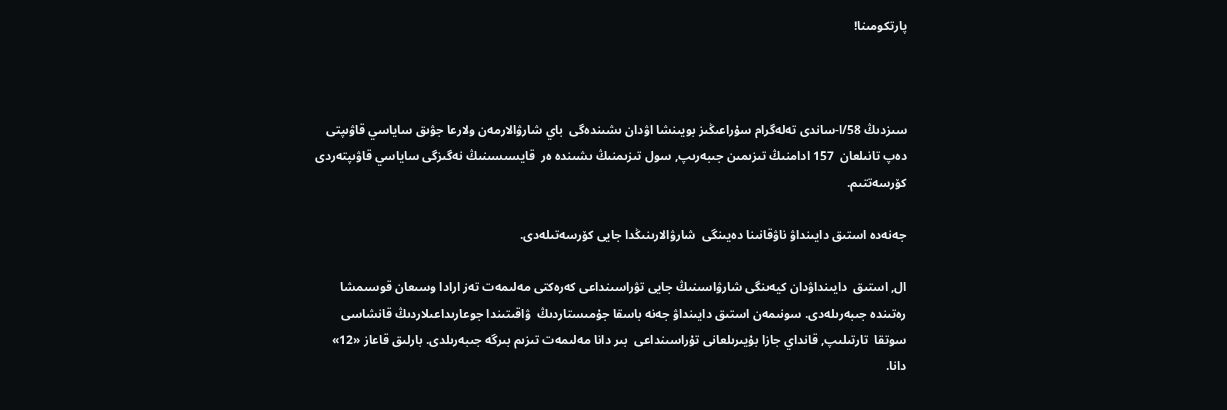پارتكومىنا!



سىزدىڭ 58/ا-ساندى تەلەگرام سۇراعىڭىز بويىنشا اۋدان ىشىندەگى  باي شارۋالارمەن ولارعا جۋىق ساياسي قاۋىپتى دەپ تانىلعان  157 ادامنىڭ تىزىمىن جىبەرىپ, سول تىزىمنىڭ ىشىندە ەر  قايسىسىنىڭ نەگىزگى ساياسي قاۋىپتەردى كۆرسەتتىم.

جەنەدە استىق دايىنداۋ ناۋقانىنا دەيىنگى  شارۋالارىنىڭدا جايى كۆرسەتىلەدى.

ال, استىق  دايىنداۋدان كيەىنگى شارۋاسىنىڭ جايى تۋراسىنداعى كەرەكتى مەلىمەت تەز ارادا وسىعان قوسىمشا رەتىندە جىبەرىلەدى. سونىمەن استىق دايىنداۋ جەنە باسقا جۇمىستاردىڭ  ۋاقىتىندا جوعارىداعىلاردىڭ قانشاسى سوتقا  تارتىلىپ, قانداي جازا بۇيىرىلعانى تۇراسىنداعى  بىر دانا مەلىمەت تىزىم بىرگە جىبەرىلدى. بارلىق قاعاز «12» دانا.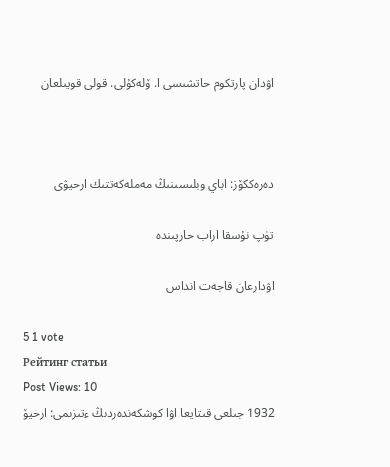اۋدان پارتكوم حاتشىسى ا. ۆلەكۇلى. قولى قويىلعان



دەرەككۆز: اباي وبلىسىنىڭ مەملەكەتتىك ارحيۋى

تۈپ نۇسقا اراب حارپىندە

اۋدارعان قاجەت انداس

5 1 vote
Рейтинг статьи
Post Views: 10
1932 جىلعى قىتايعا اۋا كوشكەندەردىڭ ءتىزىمى: ارحيۆ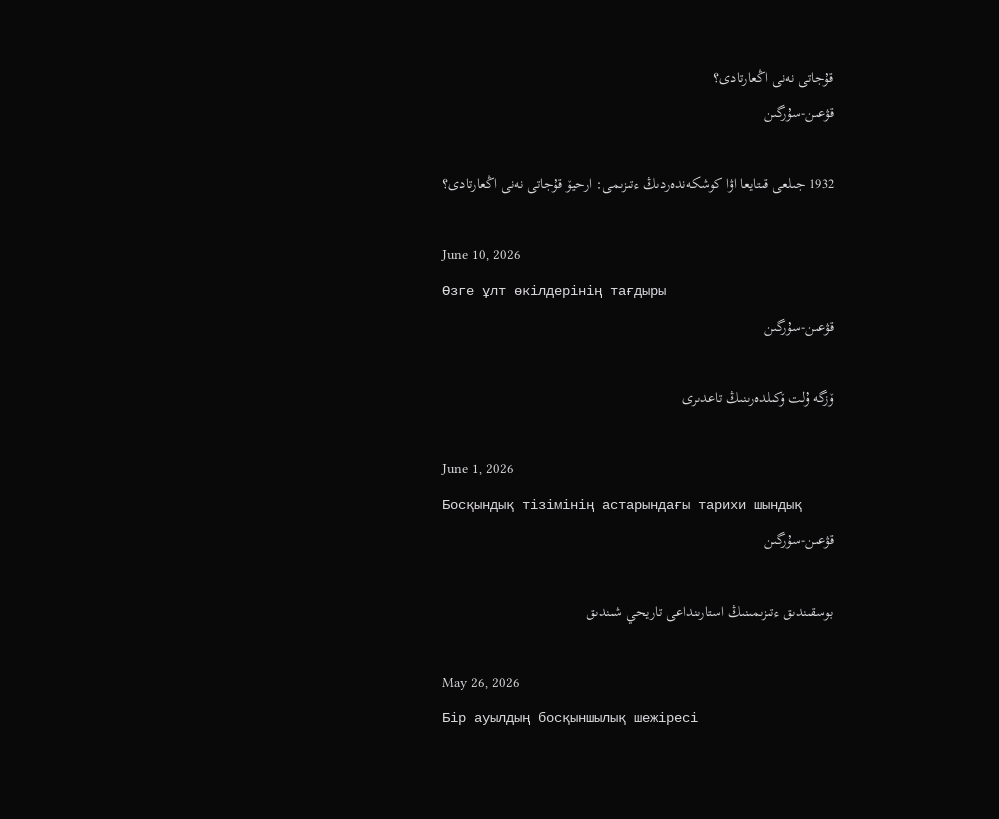قۇجاتى نەنى اڭعارتادى؟
قۋعىن-سۇرگىن

1932 جىلعى قىتايعا اۋا كوشكەندەردىڭ ءتىزىمى: ارحيۆ قۇجاتى نەنى اڭعارتادى؟

June 10, 2026
Өзге ұлт өкілдерінің тағдыры
قۋعىن-سۇرگىن

ۆزگە ۇلت ۆكىلدەرىنىڭ تاعدىرى

June 1, 2026
Босқындық тізімінің астарындағы тарихи шындық
قۋعىن-سۇرگىن

بوسقىندىق ءتىزىمىنىڭ استارىنداعى تاريحي شىندىق

May 26, 2026
Бір ауылдың босқыншылық шежіресі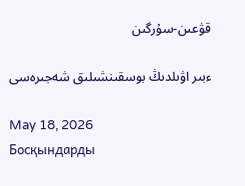قۋعىن-سۇرگىن

ءبىر اۋىلدىڭ بوسقىنشىلىق شەجىرەسى

May 18, 2026
Босқындарды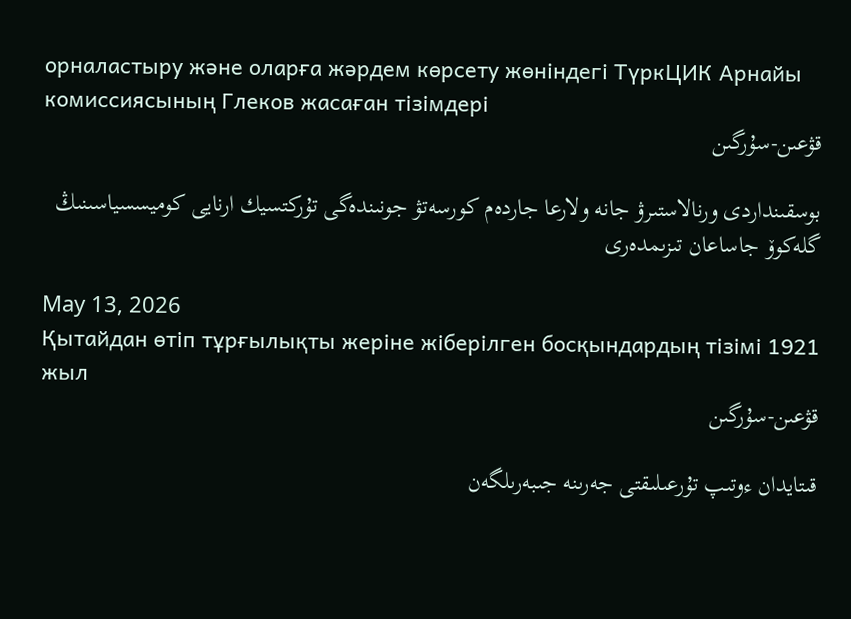орналастыру және оларға жәрдем көрсету жөніндегі ТүркЦИК Арнайы комиссиясының Глеков жасаған тізімдері
قۋعىن-سۇرگىن

بوسقىنداردى ورنالاستىرۋ جانە ولارعا جاردەم كورسەتۋ جونىندەگى تۇركتسيك ارنايى كوميسسياسىنىڭ گلەكوۆ جاساعان تىزىمدەرى

May 13, 2026
Қытайдан өтіп тұрғылықты жеріне жіберілген босқындардың тізімі 1921 жыл
قۋعىن-سۇرگىن

قىتايدان ءوتىپ تۇرعىلىقتى جەرىنە جىبەرىلگەن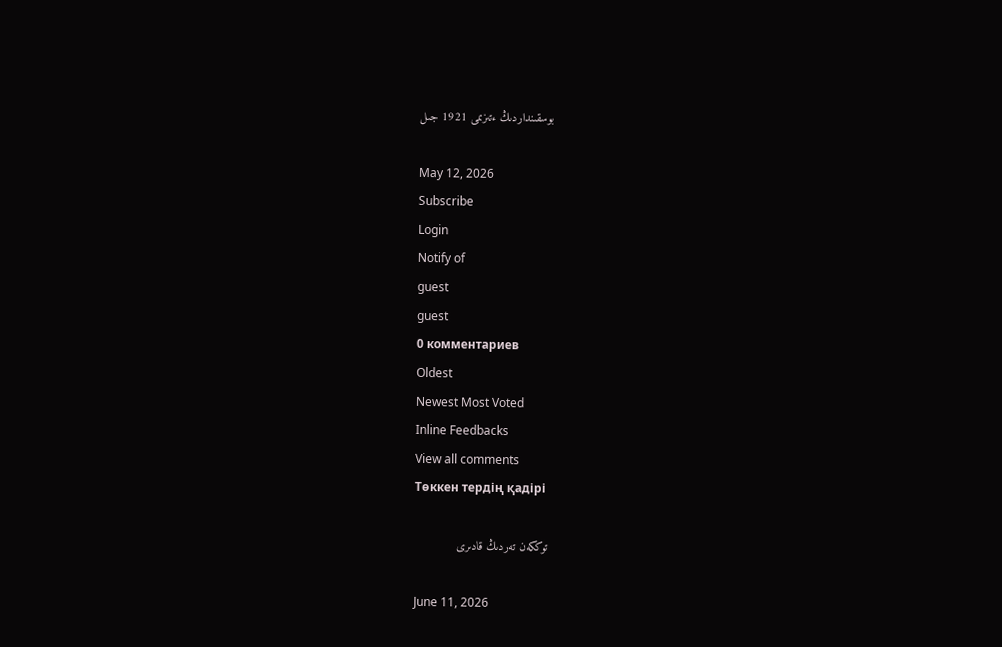بوسقىنداردىڭ ءتىزىمى 1921 جىل

May 12, 2026
Subscribe
Login
Notify of
guest
guest
0 комментариев
Oldest
Newest Most Voted
Inline Feedbacks
View all comments
Төккен тердің қадірі

توككەن تەردىڭ قادىرى

June 11, 2026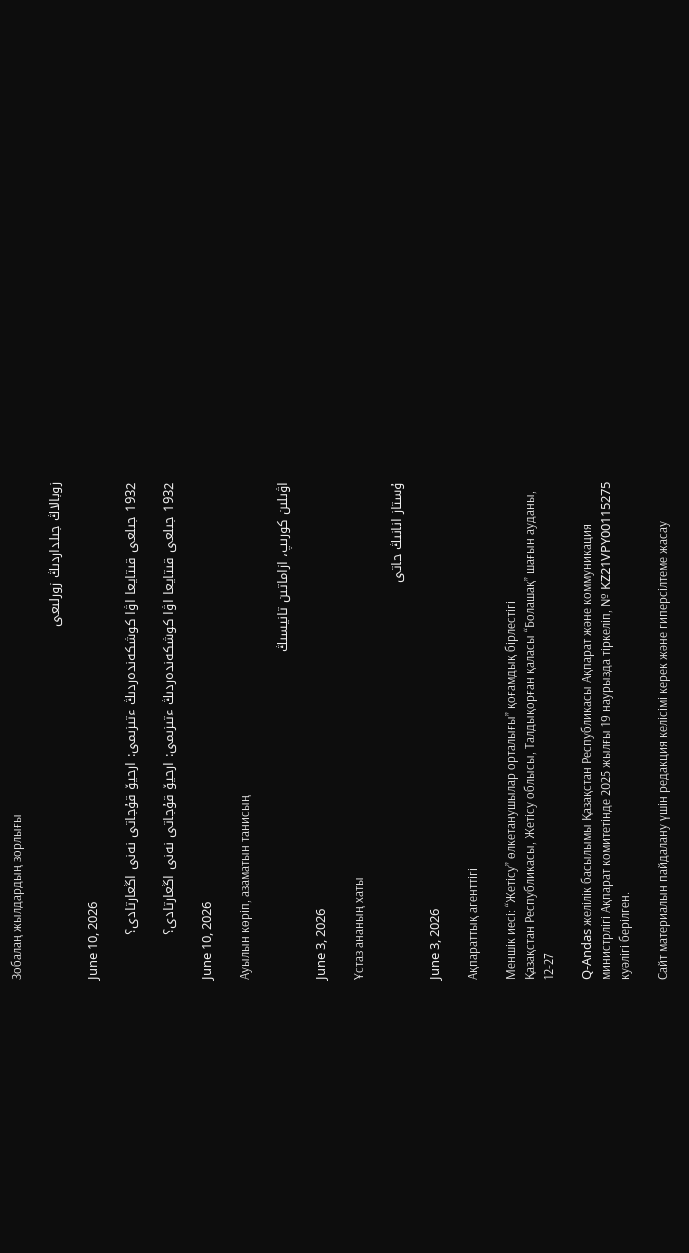Зобалаң жылдардың зорлығы

زوبالاڭ جىلداردىڭ زورلىعى

June 10, 2026

1932 جىلعى قىتايعا اۋا كوشكەندەردىڭ ءتىزىمى: ارحيۆ قۇجاتى نەنى اڭعارتادى؟

1932 جىلعى قىتايعا اۋا كوشكەندەردىڭ ءتىزىمى: ارحيۆ قۇجاتى نەنى اڭعارتادى؟

June 10, 2026

Ауылын көріп, азаматын танисың

اۋىلىن كورىپ، ازاماتىن تانيسىڭ

June 3, 2026

Ұстаз ананың хаты

ۇستاز انانىڭ حاتى

June 3, 2026

Ақпараттық агенттігі

Меншік иесі: “Жетісу” өлкетанушылар орталығы” қоғамдық бірлестігі
Қазақстан Республикасы, Жетісу облысы, Талдықорған қаласы “Болашақ” шағын ауданы, 12-27

Q-Andas желілік басылымы Қазақстан Республикасы Ақпарат және коммуникация министрлігі Ақпарат комитетінде 2025 жылғы 19 наурызда тіркеліп, № KZ21VPY00115275 куәлігі берілген.

Сайт материалын пайдалану үшін редакция келісімі керек және гиперсілтеме жасау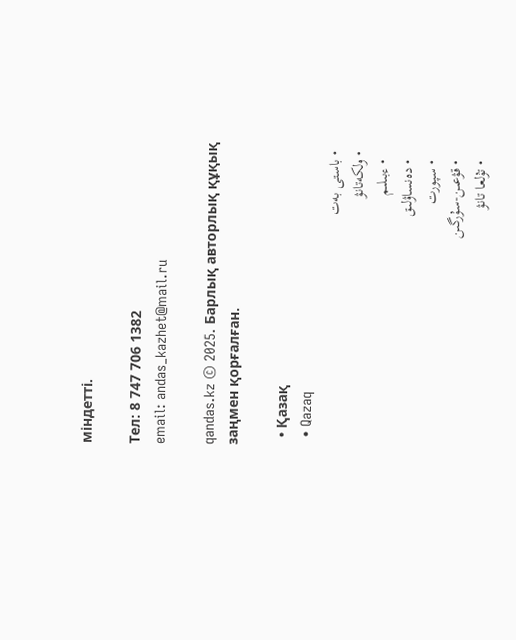міндетті.

Тел: 8 747 706 1382
email: andas_kazhet@mail.ru

qandas.kz © 2025. Барлық авторлық құқық заңмен қорғалған.

  • Қазақ
  • Qazaq
  • باستى بەت
  • ولكەتانۋ
    • ءبىلىم
    • دەنساۋلىق
    • سپورت
    • قۋعىن-سۇرگىن
    • تۇلعا تانۋ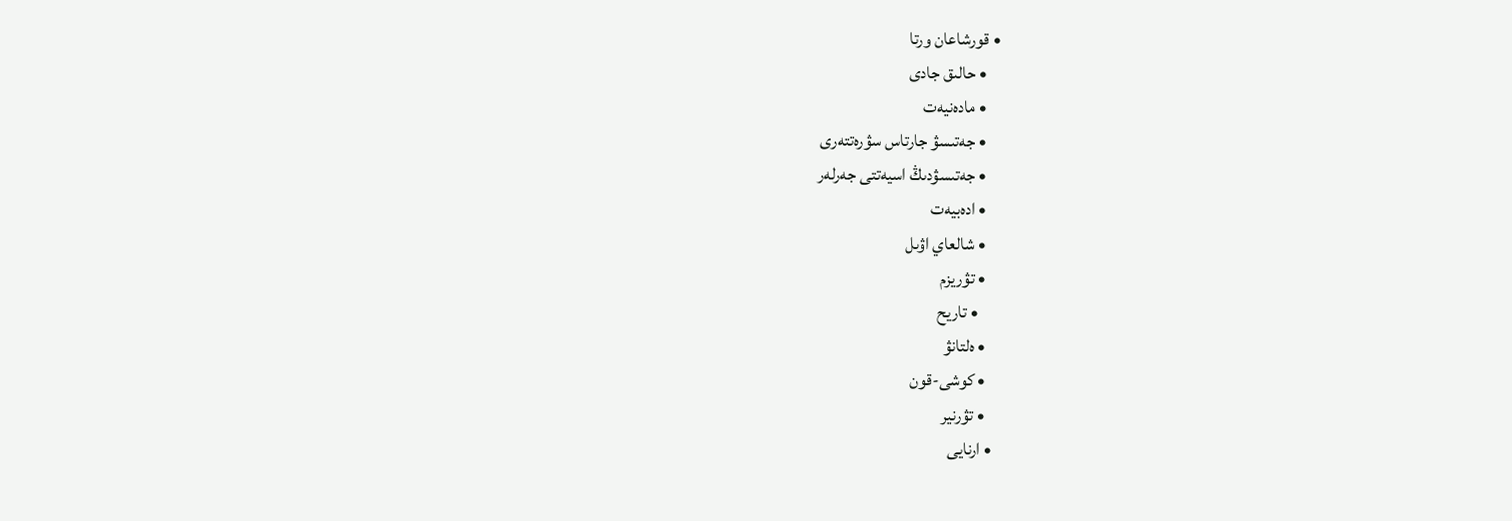• قورشاعان ورتا
    • حالىق جادى
    • مادەنيەت
    • جەتىسۋ جارتاس سۋرەتتەرى
    • جەتىسۋدىڭ اسيەتتى جەرلەر
    • ادەبيەت
    • شالعاي اۋىل
    • تۋريزم
      • تاريح
    • ەلتانۋ
    • كوشى-قون
    • تۋرنير
  • ارنايى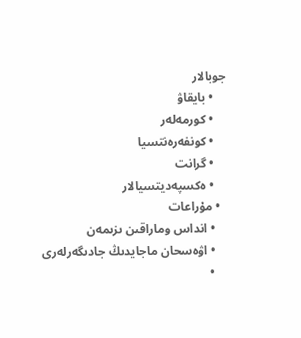جوبالار
    • بايقاۋ
    • كورمەلەر
    • كونفەرەنتسيا
    • گرانت
    • ەكسپەديتسيالار
  • مۇراعات
    • انداس وماراقىن ىزىمەن
    • اۋەسحان ماجايدىڭ جادىگەرلەرى
    •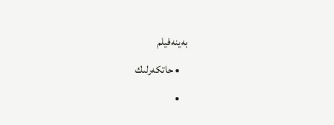بەينەفيلم
    • حاتكەرلىك
    •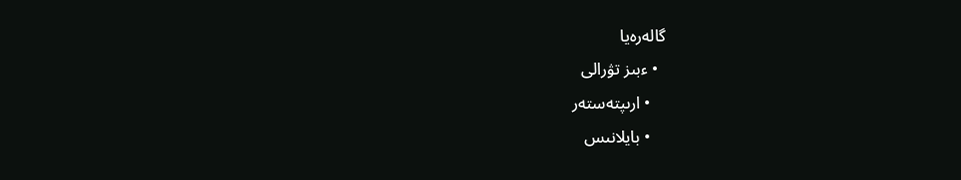گالەرەيا
  • ءبىز تۋرالى
    • ارىپتەستەر
    • بايلانىس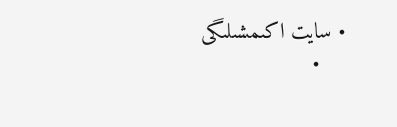• سايت اكىمشىلىگى
    •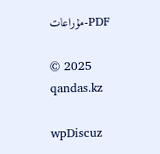PDF-مۇراعات

© 2025 qandas.kz

wpDiscuz